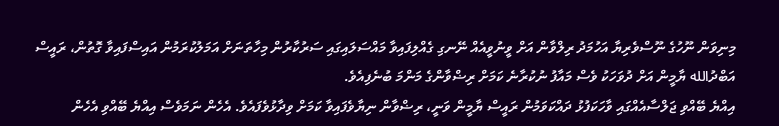މިނިވަން ނޫހުގެ ނޫސްވެރިޔާ އަހުމަދު ރިލްވާން އަށް ވީނުވީއެއް ނޭނގި ގެއްލިފައިވާ މައްސަލައިގައި ސަރުކާރުން މިހާތަނަށް އަމަލުކުރަމުން އައިސްފައިވާ ގޮތުން، ރައީސް އަބްދުالله ޔާމީން އަށް ދުވަހަކު ވެސް މައާފު ނުކުރާނެ ކަމަށް ރިޟްވާންގެ މަންމަ ބުނެފިއެވެ.
އިއްޔެ ބޭއްވި ޖަލްސާއެއްގައި ވާހަކަފުޅު ދައްކަވަމުން ރައީސް ޔާމީން ވަނީ، ރިޟްވާން ނިޔާވެފައިވާ ކަމަށް ވިދާޅުވެފައެވެ. އެހެން ނަމަވެސް އިއްޔެ ބޭއްވި އެހެން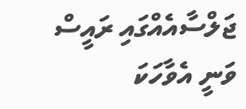ޖަލްސާއެއްގައި ރައީސް ވަނީ އެވާހަކަ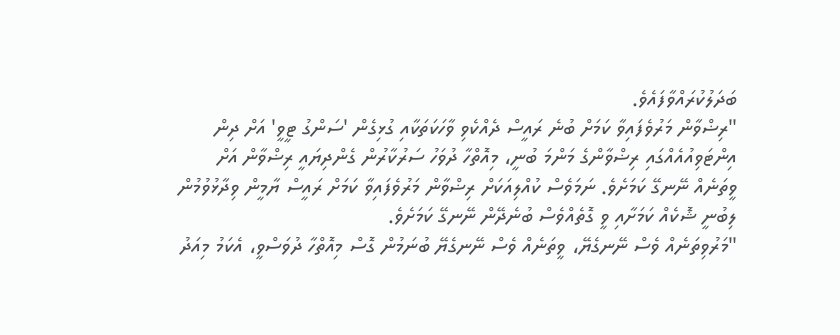ބަދަލުކުރައްވާފައެވެ.
"ރިޟްވާން މަރުވެފައިވާ ކަމަށް ބުނެ ރައީސް ދެއްކެވި ވާހަކަތަކާއި ގުޅިގެން 'ސަންގު ޓީވީ' އަށް ދިން އިންޓަވިއުއެއްގައި ރިޟްވާންގެ މަންމަ ބުނީ، މިއޮތްހާ ދުވަހު ސަރުކާރުން ގެންދިޔައީ ރިޟްވާން އަށް ވީތަނެއް ނޭނގޭ ކަމަށެވެ. ނަމަވެސް ކުއްލިއަކަށް ރިޟްވާން މަރުވެފައިވާ ކަމަށް ރައީސް ޔާމީން ވިދާޅުވުމުން ލިބުނީ ޝޮކެއް ކަމަށާއި ވީ ގޮތެއްވެސް ބުނެދޭން ނޭނގޭ ކަމަށެވެ.
"މަރުވިތަނެއް ވެސް ނޭނގެޔޭ، ވީތަނެއް ވެސް ނޭނގެޔޭ ބުނަމުން ގޮސް މިއޮތްހާ ދުވަސްވީ، އެކަމު މިއަދު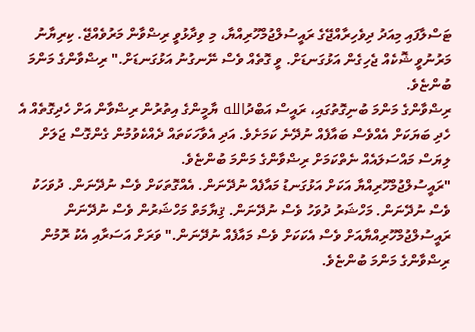ޓަސްލާފައި މިއަދު ދިވެހިރާއްޖޭގެ ރައީސުލްޖުމްހޫރިއްޔާ، މި ވިދާޅުވީ ރިޟްވާން މަރުވެއްޖޭ. ކިރިޔާނު މަރުނުވީ ޝޮކެއް ޖެހިގެން އަޅުގަނޑަށް. ވީ ގޮތެއް ވެސް ނޭނގުނު އަޅުގަނޑަށް." ރިޟްވާންގެ މަންމަ ބުންޏެވެ.
ރިޟްވާންގެ މަންމަ ބުނިގޮތުގައި، ރައީސް އަބްދުالله ޔާމީންގެ އިތުރުން ރިޟްވާން އަށް ހެދިގޮތެއް އެ ހެދި ބަޔަކަށް އެއްވެސް ބައާފެއް ނުދޭނެ ކަމަށެވެ. އަދި އެވާހަކަތައް ދެއްކެވުމުން ގެންގޮސް ޖަލަށް ލިޔަސް މައްސަލައެއް ނެތްކަމަށް ރިޟްވާންގެ މަންމަ ބުންޏެވެ.
"ރައީސުލްޖުމްހޫރިއްޔާ އަކަށް އަޅުގަނޑު މައާފެއް ނުދޭނަން. އެއްގޮތަކަށް ވެސް ނުދޭނަން. ދުވަހަކު ވެސް ނުދޭނަން. މަހްޝަރު ދުވަހު ވެސް ނުދޭނަން. ޤިޔާމަތް މަހްޝަރުން ވެސް ނުދޭނަން ރައީސުލްޖުމްހޫރިއްޔާއަށް ވެސް އެކަކަށް ވެސް މައާފެއް ނުދޭނަން." ވަރަށް އަސަރާއި އެކު ރޮމުން ރިޟްވާންގެ މަންމަ ބުންޏެވެ.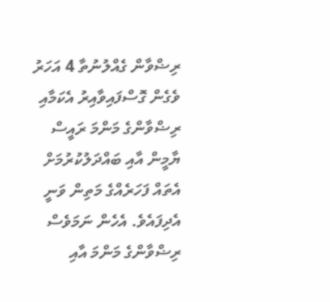ރިޟްވާން ގެއްލުނުތާ 4 އަހަރު ވެގެން ގޮސްފައިވާއިރު އެކަމާއި ރިޟްވާންގެ މަންމަ ރައީސް ޔާމީން އާއި ބައްދަލުކުރުމަށް އެތައް ފަހަރެއްގެ މަތިން ވަނީ އެދިފައެވެ. އެހެން ނަމަވެސް ރިޟްވާންގެ މަންމަ އާއި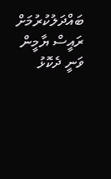ބައްދަލުކުރުމަށް ރައީސް ޔާމީން ވަނީ ދެކޮޅު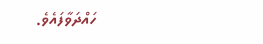ހައްދަވާފައެވެ.